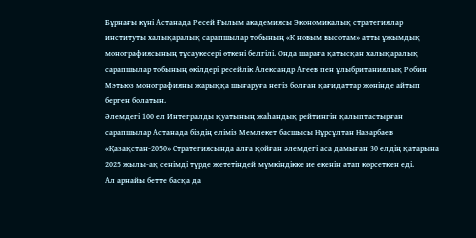Бұрнағы күні Астанада Ресей Ғылым академиясы Экономикалық стратегиялар институты халықаралық сарапшылар тобының «К новым высотам» атты ұжымдық монографиясының тұсаукесері өткені белгілі. Онда шараға қатысқан халықаралық сарапшылар тобының өкілдері ресейлік Александр Агеев пен ұлыбританиялық Робин Мэтьюз монографияны жарыққа шығаруға негіз болған қағидаттар жөнінде айтып берген болатын.
Әлемдегі 100 ел Интегралды қуатының жаһандық рейтингін қалыптастырған сарапшылар Астанада біздің еліміз Мемлекет басшысы Нұрсұлтан Назарбаев «Қазақстан-2050» Стратегиясында алға қойған әлемдегі аса дамыған 30 елдің қатарына 2025 жылы-ақ сенімді түрде жететіндей мүмкіндікке ие екенін атап көрсеткен еді.
Ал арнайы бетте басқа да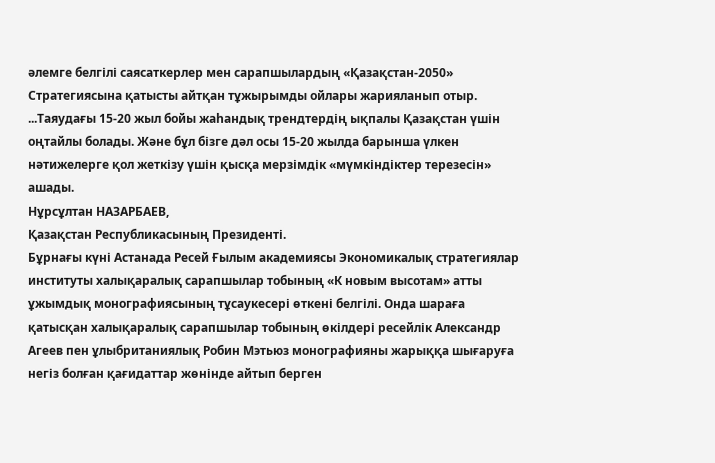әлемге белгілі саясаткерлер мен сарапшылардың «Қазақстан-2050» Стратегиясына қатысты айтқан тұжырымды ойлары жарияланып отыр.
...Таяудағы 15-20 жыл бойы жаһандық трендтердің ықпалы Қазақстан үшін оңтайлы болады. Және бұл бізге дәл осы 15-20 жылда барынша үлкен нәтижелерге қол жеткізу үшін қысқа мерзімдік «мүмкіндіктер терезесін» ашады.
Нұрсұлтан НАЗАРБАЕВ,
Қазақстан Республикасының Президенті.
Бұрнағы күні Астанада Ресей Ғылым академиясы Экономикалық стратегиялар институты халықаралық сарапшылар тобының «К новым высотам» атты ұжымдық монографиясының тұсаукесері өткені белгілі. Онда шараға қатысқан халықаралық сарапшылар тобының өкілдері ресейлік Александр Агеев пен ұлыбританиялық Робин Мэтьюз монографияны жарыққа шығаруға негіз болған қағидаттар жөнінде айтып берген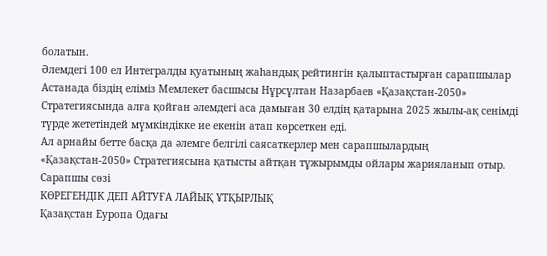болатын.
Әлемдегі 100 ел Интегралды қуатының жаһандық рейтингін қалыптастырған сарапшылар Астанада біздің еліміз Мемлекет басшысы Нұрсұлтан Назарбаев «Қазақстан-2050» Стратегиясында алға қойған әлемдегі аса дамыған 30 елдің қатарына 2025 жылы-ақ сенімді түрде жететіндей мүмкіндікке ие екенін атап көрсеткен еді.
Ал арнайы бетте басқа да әлемге белгілі саясаткерлер мен сарапшылардың «Қазақстан-2050» Стратегиясына қатысты айтқан тұжырымды ойлары жарияланып отыр.
Сарапшы сөзі
КӨРЕГЕНДІК ДЕП АЙТУҒА ЛАЙЫҚ ҰТҚЫРЛЫҚ
Қазақстан Еуропа Одағы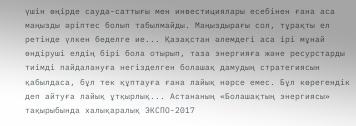үшін өңірде сауда-саттығы мен инвестициялары есебінен ғана аса маңызды әріптес болып табылмайды. Маңыздырағы сол, тұрақты ел ретінде үлкен беделге ие... Қазақстан әлемдегі аса ірі мұнай өндіруші елдің бірі бола отырып, таза энергияға және ресурстарды тиімді пайдалануға негізделген болашақ дамудың стратегиясын қабылдаса, бұл тек құптауға ғана лайық нәрсе емес. Бұл көрегендік деп айтуға лайық ұтқырлық... Астананың «Болашақтың энергиясы» тақырыбында халықаралық ЭКСПО-2017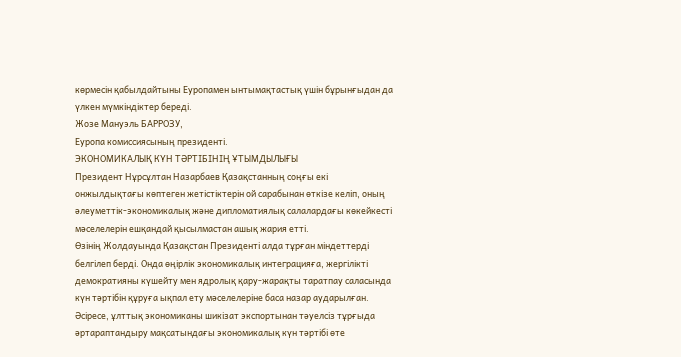көрмесін қабылдайтыны Еуропамен ынтымақтастық үшін бұрынғыдан да үлкен мүмкіндіктер береді.
Жозе Мануэль БАРРОЗУ,
Еуропа комиссиясының президенті.
ЭКОНОМИКАЛЫҚ КҮН ТӘРТІБІНІҢ ҰТЫМДЫЛЫҒЫ
Президент Нұрсұлтан Назарбаев Қазақстанның соңғы екі онжылдықтағы көптеген жетістіктерін ой сарабынан өткізе келіп, оның әлеуметтік-экономикалық және дипломатиялық салалардағы көкейкесті мәселелерін ешқандай қысылмастан ашық жария етті.
Өзінің Жолдауында Қазақстан Президенті алда тұрған міндеттерді белгілеп берді. Онда өңірлік экономикалық интеграцияға, жергілікті демократияны күшейту мен ядролық қару-жарақты таратпау саласында күн тәртібін құруға ықпал ету мәселелеріне баса назар аударылған.
Әсіресе, ұлттық экономиканы шикізат экспортынан тәуелсіз тұрғыда әртараптандыру мақсатындағы экономикалық күн тәртібі өте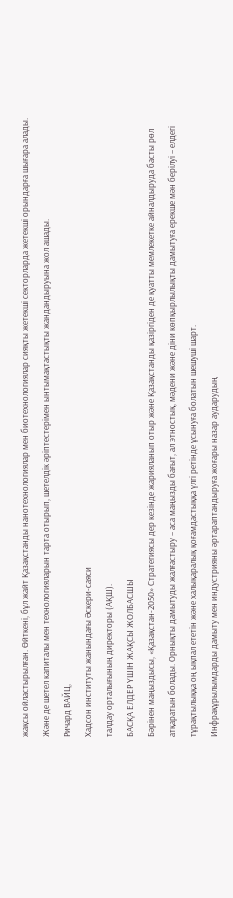жақсы ойластырылған. Өйткені, бұл жайт Қазақстанды нанотехнологиялар мен биотехнологиялар сияқты жетекші секторларда жетекші орындарға шығара алады. Және де шетел капиталы мен технологияларын тарта отырып, шетелдік әріптестерімен ынтымақтастықты жандандыруына жол ашады.
Ричард ВАЙЦ,
Хадсон институты жанындағы Әскери-саяси
талдау орталығының директоры (АҚШ).
БАСҚА ЕЛДЕР ҮШІН ЖАҚСЫ ЖОЛБАСШЫ
Бәрінен маңыздысы, «Қазақстан-2050» Стратегиясы дер кезінде жарияланып отыр және Қазақстанды қазіргіден де қуатты мемлекетке айналдыруда басты рөл атқаратын болады. Орнықты дамытуды жалғастыру – аса маңызды бағыт, ал этностық, мәдени және діни көпқырлылықты дамытуға ерекше мән берілуі – елдегі тұрақтылыққа оң ықпал ететін және халықаралық қоғамдастыққа үлгі ретінде ұсынуға болатын шешуші шарт.
Инфрақұрылымдарды дамыту мен индустрияны әртараптандыруға жоғары назар аударудың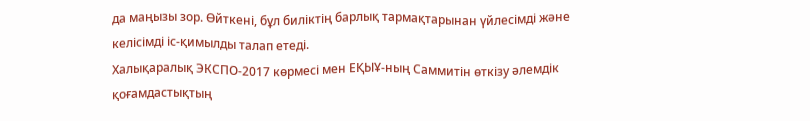да маңызы зор. Өйткені, бұл биліктің барлық тармақтарынан үйлесімді және келісімді іс-қимылды талап етеді.
Халықаралық ЭКСПО-2017 көрмесі мен ЕҚЫҰ-ның Саммитін өткізу әлемдік қоғамдастықтың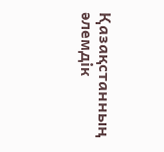Қазақстанның әлемдік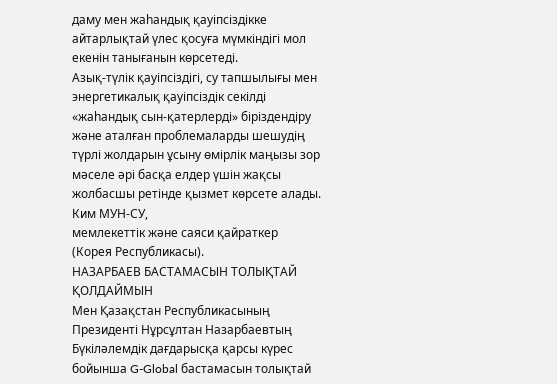даму мен жаһандық қауіпсіздікке айтарлықтай үлес қосуға мүмкіндігі мол екенін танығанын көрсетеді.
Азық-түлік қауіпсіздігі, су тапшылығы мен энергетикалық қауіпсіздік секілді «жаһандық сын-қатерлерді» біріздендіру және аталған проблемаларды шешудің түрлі жолдарын ұсыну өмірлік маңызы зор мәселе әрі басқа елдер үшін жақсы жолбасшы ретінде қызмет көрсете алады.
Ким МУН-СУ,
мемлекеттік және саяси қайраткер
(Корея Республикасы).
НАЗАРБАЕВ БАСТАМАСЫН ТОЛЫҚТАЙ ҚОЛДАЙМЫН
Мен Қазақстан Республикасының Президенті Нұрсұлтан Назарбаевтың Бүкіләлемдік дағдарысқа қарсы күрес бойынша G-Global бастамасын толықтай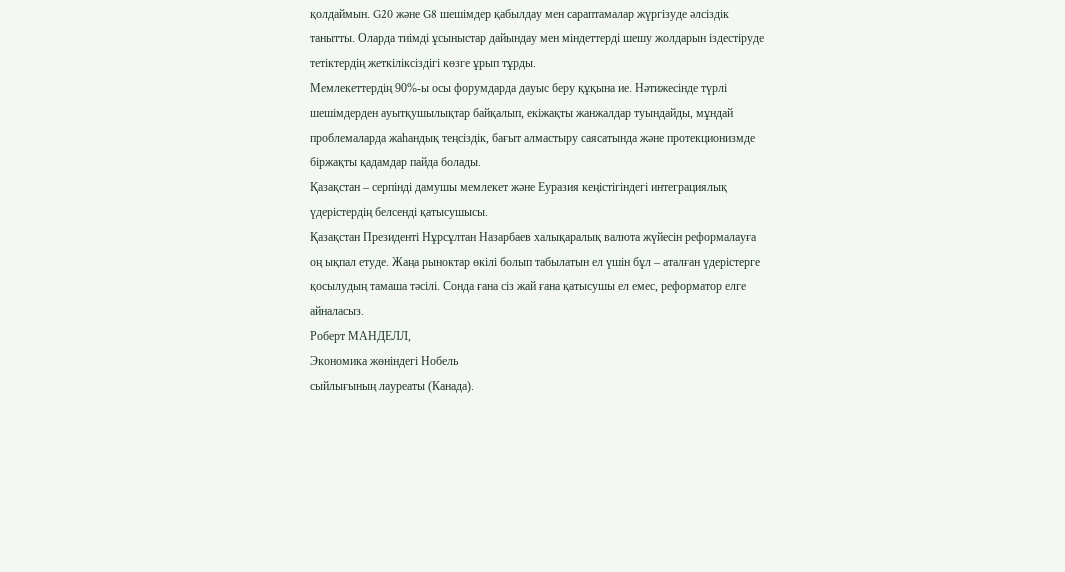қолдаймын. G20 және G8 шешімдер қабылдау мен сараптамалар жүргізуде әлсіздік танытты. Оларда тиімді ұсыныстар дайындау мен міндеттерді шешу жолдарын іздестіруде тетіктердің жеткіліксіздігі көзге ұрып тұрды.
Мемлекеттердің 90%-ы осы форумдарда дауыс беру құқына ие. Нәтижесінде түрлі шешімдерден ауытқушылықтар байқалып, екіжақты жанжалдар туындайды, мұндай проблемаларда жаһандық теңсіздік, бағыт алмастыру саясатында және протекционизмде біржақты қадамдар пайда болады.
Қазақстан – серпінді дамушы мемлекет және Еуразия кеңістігіндегі интеграциялық үдерістердің белсенді қатысушысы.
Қазақстан Президенті Нұрсұлтан Назарбаев халықаралық валюта жүйесін реформалауға оң ықпал етуде. Жаңа рыноктар өкілі болып табылатын ел үшін бұл – аталған үдерістерге қосылудың тамаша тәсілі. Сонда ғана сіз жай ғана қатысушы ел емес, реформатор елге айналасыз.
Роберт МАНДЕЛЛ,
Экономика жөніндегі Нобель
сыйлығының лауреаты (Канада).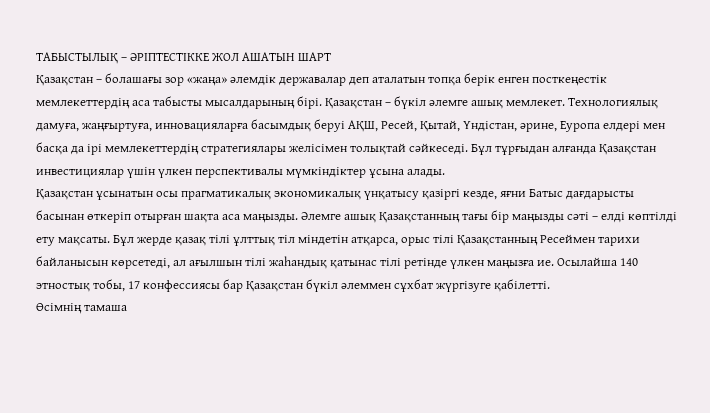ТАБЫСТЫЛЫҚ – ӘРІПТЕСТІККЕ ЖОЛ АШАТЫН ШАРТ
Қазақстан – болашағы зор «жаңа» әлемдік державалар деп аталатын топқа берік енген посткеңестік мемлекеттердің аса табысты мысалдарының бірі. Қазақстан – бүкіл әлемге ашық мемлекет. Технологиялық дамуға, жаңғыртуға, инновацияларға басымдық беруі АҚШ, Ресей, Қытай, Үндістан, әрине, Еуропа елдері мен басқа да ірі мемлекеттердің стратегиялары желісімен толықтай сәйкеседі. Бұл тұрғыдан алғанда Қазақстан инвестициялар үшін үлкен перспективалы мүмкіндіктер ұсына алады.
Қазақстан ұсынатын осы прагматикалық экономикалық үнқатысу қазіргі кезде, яғни Батыс дағдарысты басынан өткеріп отырған шақта аса маңызды. Әлемге ашық Қазақстанның тағы бір маңызды сәті – елді көптілді ету мақсаты. Бұл жерде қазақ тілі ұлттық тіл міндетін атқарса, орыс тілі Қазақстанның Ресеймен тарихи байланысын көрсетеді, ал ағылшын тілі жаһандық қатынас тілі ретінде үлкен маңызға ие. Осылайша 140 этностық тобы, 17 конфессиясы бар Қазақстан бүкіл әлеммен сұхбат жүргізуге қабілетті.
Өсімнің тамаша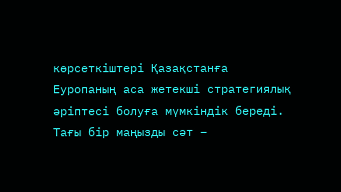көрсеткіштері Қазақстанға Еуропаның аса жетекші стратегиялық әріптесі болуға мүмкіндік береді. Тағы бір маңызды сәт –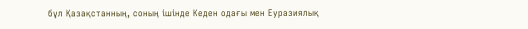бұл Қазақстанның, соның ішінде Кеден одағы мен Еуразиялық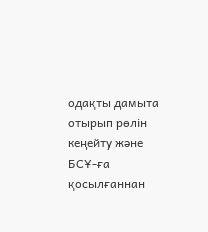одақты дамыта отырып рөлін кеңейту және БСҰ-ға қосылғаннан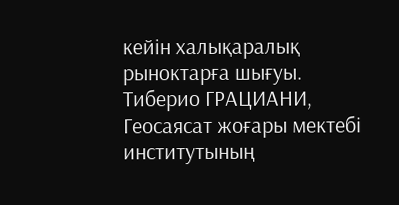кейін халықаралық рыноктарға шығуы.
Тиберио ГРАЦИАНИ,
Геосаясат жоғары мектебі
институтының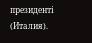президенті (Италия).